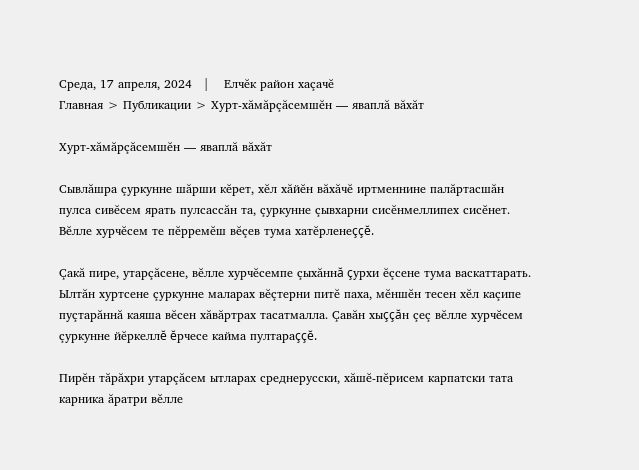Среда, 17 апреля, 2024   |    Елчĕк район хаçачĕ
Главная > Публикации > Хурт-хăмăрçăсемшĕн — яваплă вăхăт

Хурт-хăмăрçăсемшĕн — яваплă вăхăт

Сывлăшра çуркунне шăрши кĕрет, хĕл хăйĕн вăхăчĕ иртменнине палăртасшăн пулса сивĕсем ярать пулсассăн та, çуркунне çывхарни сисĕнмеллипех сисĕнет. Вĕлле хурчĕсем те пĕрремĕш вĕçев тума хатĕрленеççĕ.

Çакă пире, утарçăсене, вĕлле хурчĕсемпе çыхăннă çурхи ĕçсене тума васкаттарать. Ылтăн хуртсене çуркунне маларах вĕçтерни питĕ паха, мĕншĕн тесен хĕл каçипе пуçтарăннă каяша вĕсен хăвăртрах тасатмалла. Çавăн хыççăн çеç вĕлле хурчĕсем çуркунне йĕркеллĕ ĕрчесе кайма пултараççĕ.

Пирĕн тăрăхри утарçăсем ытларах среднерусски, хăшĕ-пĕрисем карпатски тата карника ăратри вĕлле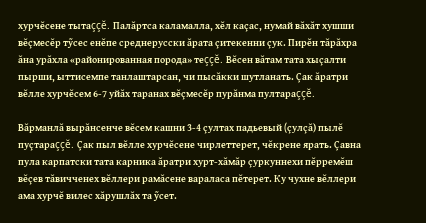хурчĕсене тытаççĕ. Палăртса каламалла, хĕл каçас, нумай вăхăт хушши вĕçмесĕр тỹсес енĕпе среднерусски ăрата çитекенни çук. Пирĕн тăрăхра ăна урăхла «районированная порода» теççĕ. Вĕсен вăтам тата хыçалти пырши, ыттисемпе танлаштарсан, чи пысăкки шутланать. Çак ăратри вĕлле хурчĕсем 6-7 уйăх таранах вĕçмесĕр пурăнма пултараççĕ.

Вăрманлă вырăнсенче вĕсем кашни 3-4 çултах падьевый (çулçă) пылĕ пуçтараççĕ. Çак пыл вĕлле хурчĕсене чирлеттерет, чĕкрене ярать. Çавна пула карпатски тата карника ăратри хурт-хăмăр çуркуннехи пĕрремĕш вĕçев тăвичченех вĕллери рамăсене вараласа пĕтерет. Ку чухне вĕллери ама хурчĕ вилес хăрушлăх та ỹсет.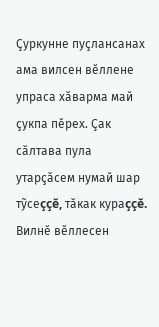Çуркунне пуçлансанах ама вилсен вĕллене упраса хăварма май çукпа пĕрех. Çак сăлтава пула утарçăсем нумай шар тỹсеççĕ, тăкак кураççĕ. Вилнĕ вĕллесен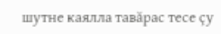шутне каялла тавăрас тесе çу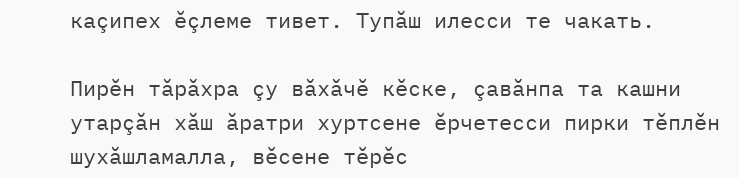каçипех ĕçлеме тивет. Тупăш илесси те чакать.

Пирĕн тăрăхра çу вăхăчĕ кĕске, çавăнпа та кашни утарçăн хăш ăратри хуртсене ĕрчетесси пирки тĕплĕн шухăшламалла, вĕсене тĕрĕс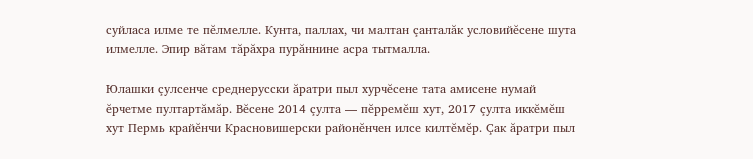суйласа илме те пĕлмелле. Кунта, паллах, чи малтан çанталăк условийĕсене шута илмелле. Эпир вăтам тăрăхра пурăннине асра тытмалла.

Юлашки çулсенче среднерусски ăратри пыл хурчĕсене тата амисене нумай ĕрчетме пултартăмăр. Вĕсене 2014 çулта — пĕрремĕш хут, 2017 çулта иккĕмĕш хут Пермь крайĕнчи Красновишерски районĕнчен илсе килтĕмĕр. Çак ăратри пыл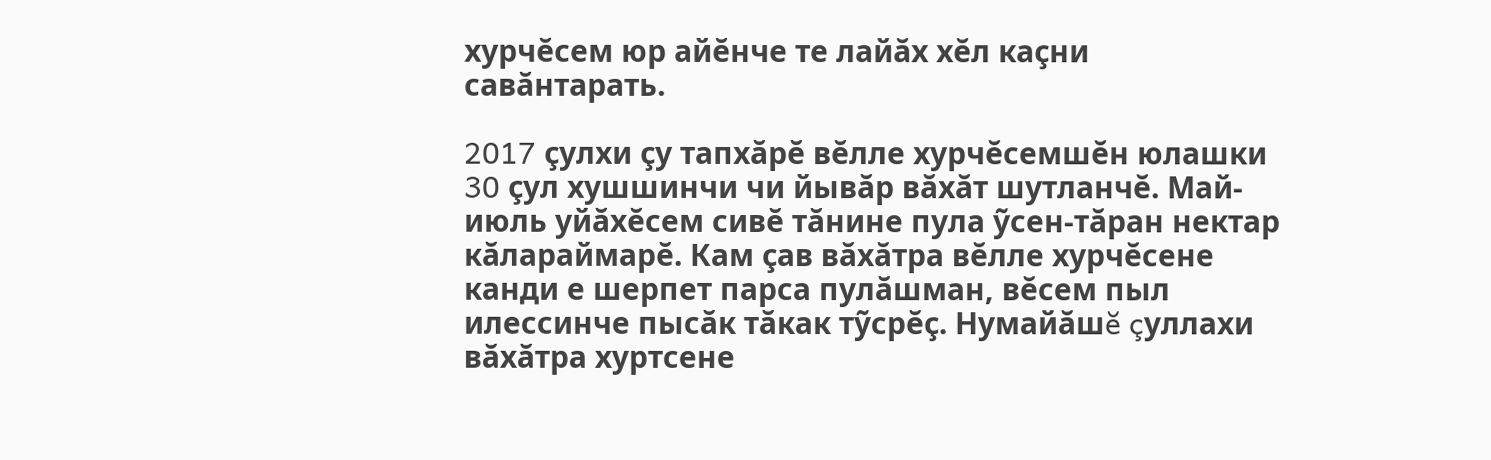хурчĕсем юр айĕнче те лайăх хĕл каçни савăнтарать.

2017 çулхи çу тапхăрĕ вĕлле хурчĕсемшĕн юлашки 30 çул хушшинчи чи йывăр вăхăт шутланчĕ. Май-июль уйăхĕсем сивĕ тăнине пула ỹсен-тăран нектар кăлараймарĕ. Кам çав вăхăтра вĕлле хурчĕсене канди е шерпет парса пулăшман, вĕсем пыл илессинче пысăк тăкак тỹсрĕç. Нумайăшĕ çуллахи вăхăтра хуртсене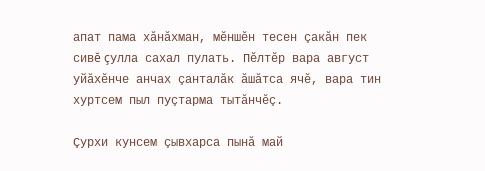апат пама хăнăхман, мĕншĕн тесен çакăн пек сивĕ çулла сахал пулать. Пĕлтĕр вара август уйăхĕнче анчах çанталăк ăшăтса ячĕ, вара тин хуртсем пыл пуçтарма тытăнчĕç.

Çурхи кунсем çывхарса пынă май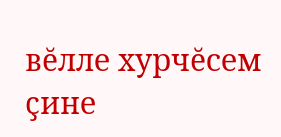вĕлле хурчĕсем çине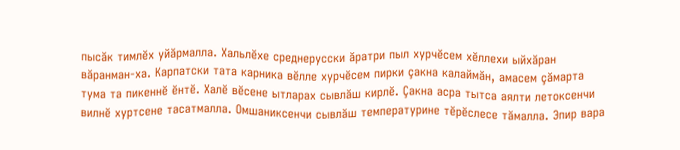пысăк тимлĕх уйăрмалла. Хальлĕхе среднерусски ăратри пыл хурчĕсем хĕллехи ыйхăран вăранман-ха. Карпатски тата карника вĕлле хурчĕсем пирки çакна калаймăн, амасем çăмарта тума та пикеннĕ ĕнтĕ. Халĕ вĕсене ытларах сывлăш кирлĕ. Çакна асра тытса аялти летоксенчи вилнĕ хуртсене тасатмалла. Омшаниксенчи сывлăш температурине тĕрĕслесе тăмалла. Эпир вара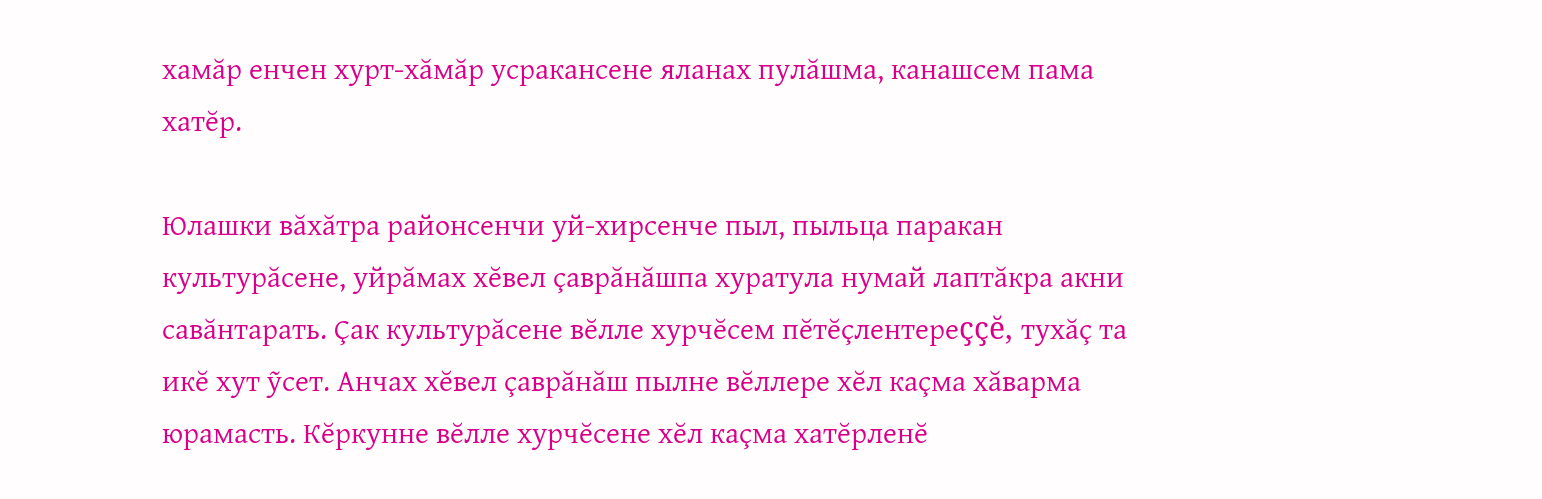хамăр енчен хурт-хăмăр усракансене яланах пулăшма, канашсем пама хатĕр.

Юлашки вăхăтра районсенчи уй-хирсенче пыл, пыльца паракан культурăсене, уйрăмах хĕвел çаврăнăшпа хуратула нумай лаптăкра акни савăнтарать. Çак культурăсене вĕлле хурчĕсем пĕтĕçлентереççĕ, тухăç та икĕ хут ỹсет. Анчах хĕвел çаврăнăш пылне вĕллере хĕл каçма хăварма юрамасть. Кĕркунне вĕлле хурчĕсене хĕл каçма хатĕрленĕ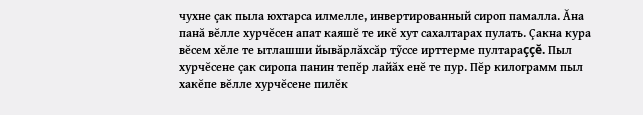чухне çак пыла юхтарса илмелле, инвертированный сироп памалла. Ăна панă вĕлле хурчĕсен апат каяшĕ те икĕ хут сахалтарах пулать. Çакна кура вĕсем хĕле те ытлашши йывăрлăхсăр тỹссе ирттерме пултараççĕ. Пыл хурчĕсене çак сиропа панин тепĕр лайăх енĕ те пур. Пĕр килограмм пыл хакĕпе вĕлле хурчĕсене пилĕк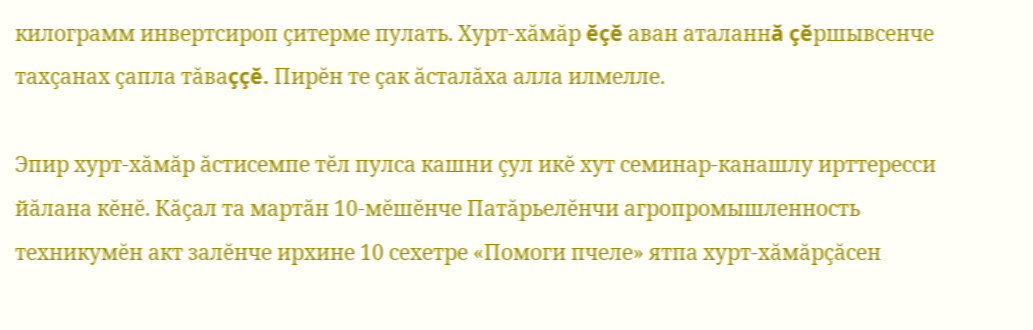килограмм инвертсироп çитерме пулать. Хурт-хăмăр ĕçĕ аван аталаннă çĕршывсенче тахçанах çапла тăваççĕ. Пирĕн те çак ăсталăха алла илмелле.

Эпир хурт-хăмăр ăстисемпе тĕл пулса кашни çул икĕ хут семинар-канашлу ирттересси йăлана кĕнĕ. Кăçал та мартăн 10-мĕшĕнче Патăрьелĕнчи агропромышленность техникумĕн акт залĕнче ирхине 10 сехетре «Помоги пчеле» ятпа хурт-хăмăрçăсен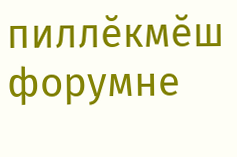пиллĕкмĕш форумне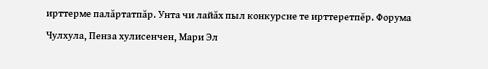ирттерме палăртатпăр. Унта чи лайăх пыл конкурсне те ирттеретпĕр. Форума Чулхула, Пенза хулисенчен, Мари Эл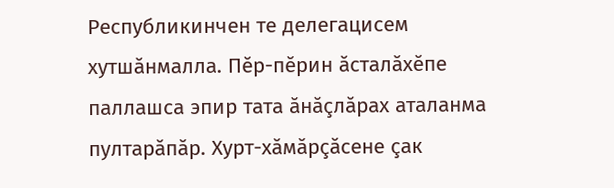Республикинчен те делегацисем хутшăнмалла. Пĕр-пĕрин ăсталăхĕпе паллашса эпир тата ăнăçлăрах аталанма пултарăпăр. Хурт-хăмăрçăсене çак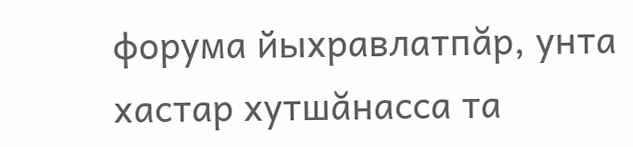форума йыхравлатпăр, унта хастар хутшăнасса та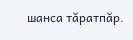шанса тăратпăр.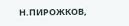Н.ПИРОЖКОВ,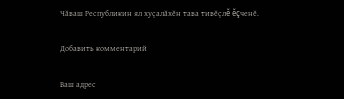Чăваш Республикин ял хуçалăхĕн тава тивĕçлĕ ĕçченĕ.

Добавить комментарий

Ваш адрес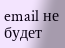email не будет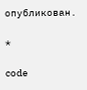опубликован.

*

code